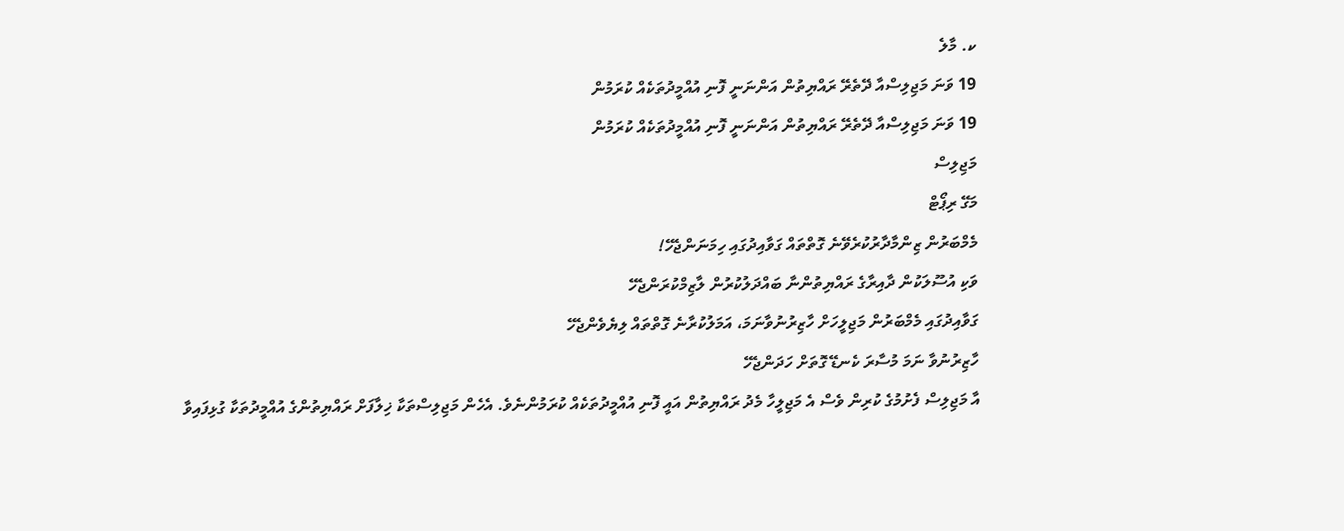ކ. މާލެ
19 ވަނަ މަޖިލިސްއާ ދޭތެރޭ ރައްޔިތުން އަންނަނީ ފޮނި އުއްމީދުތަކެއް ކުރަމުން
19 ވަނަ މަޖިލިސްއާ ދޭތެރޭ ރައްޔިތުން އަންނަނީ ފޮނި އުއްމީދުތަކެއް ކުރަމުން
މަޖިލިސް
މަގޭ ރިޕޯޓް
މެމްބަރުން ޒިންމާދާރުކުރެވޭނެ ގޮތްތައް ގަވާއިދުގައި ހިމަނަންޖެހޭ!
ވަކި އުސޫލަކުން ދާއިރާގެ ރައްޔިތުންނާ ބައްދަލުކުރުން ލާޒިމްކުރަންޖެހޭ
ގަވާއިދުގައި މެމްބަރުން މަޖިލީހަށް ހާޒިރުނުވާނަމަ، އަމަލުކުރާނެ ގޮތްތައް ލިޔެވެންޖެހޭ
ހާޒިރުނުވާ ނަމަ މުސާރަ ކެނޑޭ ގޮތަށް ހަދަންޖެހޭ
އާ މަޖިލިސް ފެށުމުގެ ކުރިން ވެސް އެ މަޖިލީހާ މެދު ރައްޔިތުން އައީ ފޮނި އުއްމީދުތަކެއް ކުރަމުންނެވެ. އެހެން މަޖިލިސްތަކާ ޚިލާފަށް ރައްޔިތުންގެ އުއްމީދުތަކާ ގުޅިފައިވާ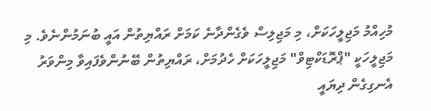މުހިއްމު މަޖިލީހަކަށް، މި މަޖިލިސް ވެގެންދާނެ ކަމަށް ރައްޔިތުން އައީ ބުނަމުންނެވެ. މި މަޖިލީހަކީ "ޕްރޮޑަކްޓިވް" މަޖިލީހަކަށް ހެދުމަށް، ރައްޔިތުން ބޭނުންވެފައިވާ މިންވަރު އެނގިގެން ދިޔައީ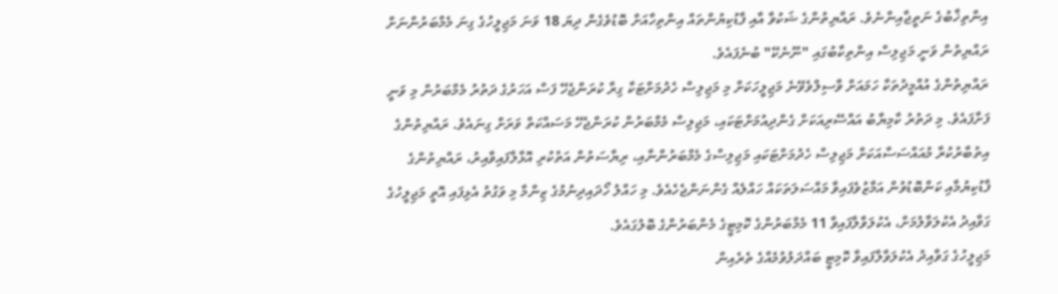އިންތިޚާބުގެ ނަތީޖާއިންނެވެ. ރައްޔިތުންގެ ޝަކުވާ އާއި ފާޑުކިޔުންތައް އިންތިހާއަށް ބޮޑުވެގެން ދިޔަ 18 ވަނަ މަޖިލީހުގެ ގިނަ މެމްބަރުންނަށް ރައްޔިތުން ވަނީ މަޖިލިސް އިންތިކާބުގައި "ނޫނެކޭ" ބުނެފައެވެ.
ރައްޔިތުންގެ އުއްމީދުތަކާ ހަމައަށް ވާސިލްވެވޭނެ މަޖިލީހަކަށް މި މަޖިލިސް ހެދުމަށްޓަކާ ގިރާ ކުރަންޖެހޭ ފަސް އަހަރުގެ ދަތުރު މެމްބަރުން މި ވަނީ ފަށާފައެވެ. މި ދަތުރު ކާމިޔާބު އައްސޭރިއަކަށް ގެންދިއުމަށްޓަކައި، މަޖިލިސް މެމްބަރުން ކުރަންޖެހޭ މަސައްކަތް ވަރަށް ގިނައެވެ. ރައްޔިތުންގެ އިތުބާރުކުރާ މުއައްސަސާއަކަށް މަޖިލިސް ހެދުމަށްޓަކައި މަޖިލިސްގެ މެމްބަރުންނާއި، ރިޔާސަތުން އަތުކުރި އޮޅާލާފައިވާއިރު، ރައްޔިތުންގެ ފާޑުކިޔުމާއި ކަންބޮޑުވުން އަމާޒުވެފައިވާ މައްސަލަތަކައް ހައްލެއް ގެންނަންޖެހެއެވެ. މި ހައްލު ހޯދައިދިނުމުގެ ޒިންމާ މި ވަގުތު އެޅިފައި އޮތީ މަޖިލީހުގެ ގަވާއިދު އެކުލަވާލުމަށް، އެކުލަވާލާފައިވާ 11 މެމްބަރުންގެ ކޮމިޓީގެ މެންބަރުންގެ ބޮލުގައެވެ.
މަޖިލީހުގެ ގަވާއިދު އެކުލަވާލާފައިވާ ކޮމިޓީ ބައްދަލުވުމެއްގެ ތެރެއިން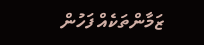ޒަމާންތަކެއް ފަހުން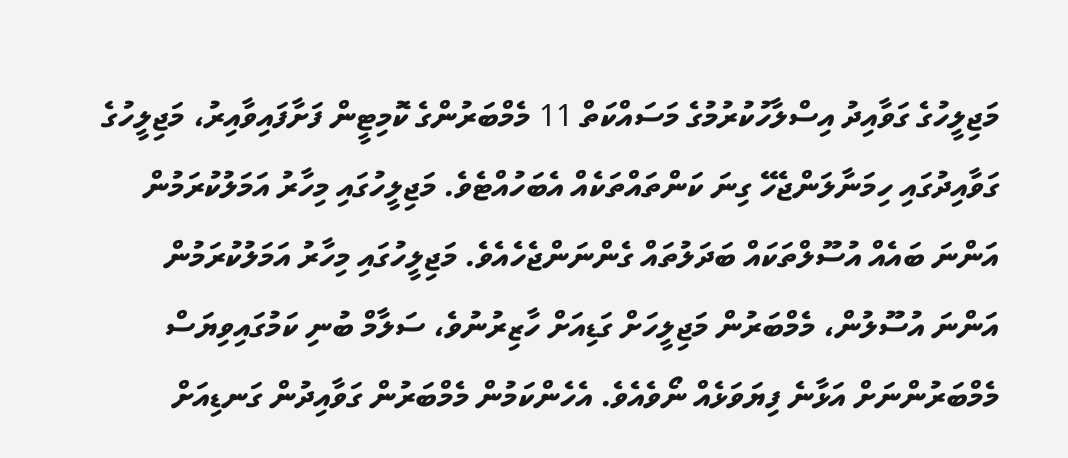މަޖިލީހުގެ ގަވާއިދު އިސްލާހުކުރުމުގެ މަސައްކަތް 11 މެމްބަރުންގެ ކޮމިޓީން ފަށާފައިވާއިރު، މަޖިލީހުގެ ގަވާއިދުގައި ހިމަނާލަންޖެހޭ ގިނަ ކަންތައްތަކެއް އެބަހުއްޓެވެ. މަޖިލީހުގައި މިހާރު އަމަލުކުރަމުން އަންނަ ބައެއް އުސޫލްތަކައް ބަދަލުތައް ގެންނަންޖެހެއެވެ. މަޖިލީހުގައި މިހާރު އަމަލުކުރަމުން އަންނަ އުސޫލުން، މެމްބަރުން މަޖިލީހަށް ގަޑިއަށް ހާޒިރުނުވެ، ސަލާމް ބުނި ކަމުގައިވިޔަސް މެމްބަރުންނަށް އަޅާނެ ފިޔަވަޅެއް ނޯވެއެވެ. އެހެންކަމުން މެމްބަރުން ގަވާއިދުން ގަނޑިއަށް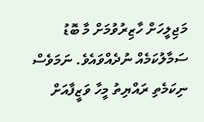މަޖިލީހަށް ހާޒިރުވުމަށް މާ ބޮޑު ސަމާލުކަމެއް ނުދެއްވައެވެ. ނަމަވެސް ނިކަމެތި ރައްޔިތު މީހާ ވަޒީފާއަށް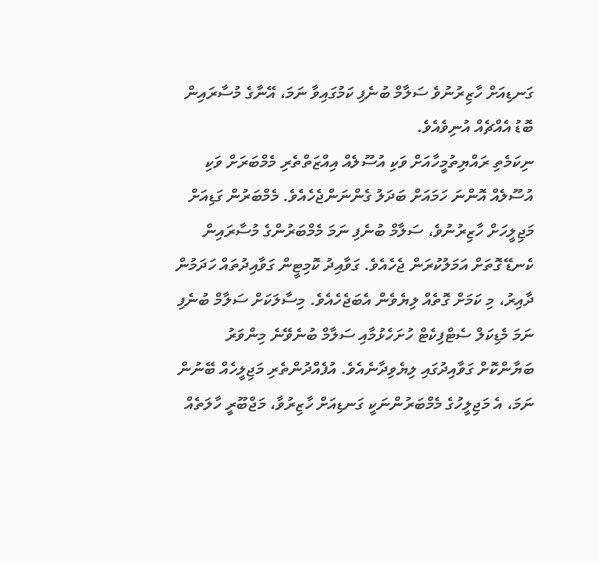ގަނޑިއަށް ހާޒިރުނުވެ ސަލާމް ބުނެފި ކަމުގައިވާ ނަމަ، އޭނާގެ މުސާރައިން ބޮޑު އެއްޗެއް އުނިވެއެވެ.
ނިކަމެތި ރައްޔިތުމީހާއަށް ވަކި އުސޫލެއް އިއްޒަތްތެރި މެމްބަރަށް ވަކި އުސޫލެއް އޮންނަ ހަމައަށް ބަދަލު ގެންނަންޖެހެއެވެ. މެމްބަރުން ގަޑިއަށް މަޖިލީހަށް ހާޒިރުނުވެ، ސަލާމް ބުނެފި ނަމަ މެމްބަރުންގެ މުސާރައިން ކެނޑޭ ގޮތަށް އަމަލުކުރަން ޖެހެއެވެ. ގަވާއިދު ކޮމިޓީން ގަވާއިދުތައް ހަދަމުން ދާއިރު، މި ކަމަށް ގޮތެއް ލިޔެވެން އެބަޖެހެއެވެ. މިސާލަކަށް ސަލާމް ބުނެފި ނަމަ މެޑިކަލް ސެޓްފިކެޓް ހުށަހެޅުމާއި ސަލާމް ބުނެވޭނެ މިންވަރު ބަޔާންކޮށް ގަވާއިދުގައި ލިޔެވިދާނެއެވެ. އުފެއްދުންތެރި މަޖިލީހެއް ބޭނުން ނަމަ، އެ މަޖިލީހުގެ މެމްބަރުންނަކީ ގަނޑިއަށް ހާޒިރުވާ، މަޖްބޫރީ ހާލަތެއް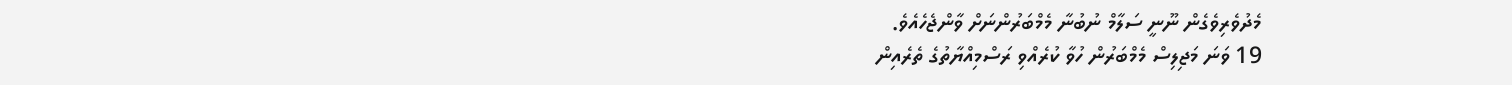މެދުވެރިވެގެން ނޫނީ ސަލާމް ނުބުނާ މެމްބަރުންނަށް ވާންޖެހެއެވެ.
19 ވަނަ މަޖިލިސް މެމްބަރުން ހުވާ ކުރެއްވި ރަސްމިއްޔާތުގެ ތެރެއިން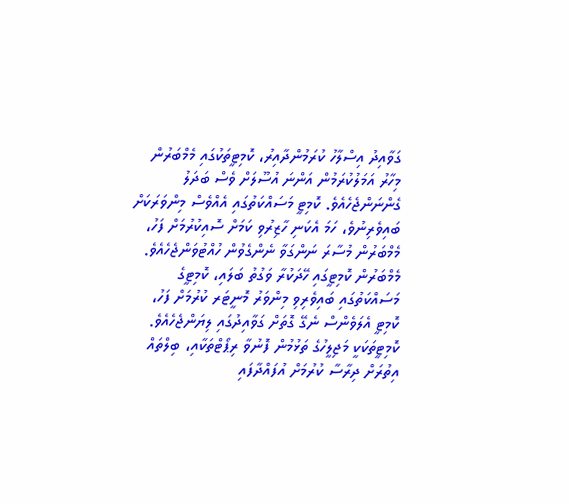ގަވާއިދު އިސްލާހު ކުރަމުންދާއިރު، ކޮމިޓީތަކުގައި މެމްބަރުން މިހާރު އަމަލުކުރަމުން އަންނަ އުސޫލަށް ވެސް ބަދަލު ގެންނަންޖެހެއެވެ. ކޮމިޓީ މަސައްކަތުގައި އެއްވެސް މިންވަރަކަށް ބައިވެރިނުވެ، ހަމަ އެކަނި ހާޒިރުވި ކަމަށް ސޮއިކުރުމަށް ފަހު، މެމްބަރުން މުސާރަ ނަންގަވާ ނެންގެވުން ހުއްޓުވަންޖެހެއެވެ. މެމްބަރުން ކޮމިޓީގައި ހޭދަކުރާ ވަގުތު ބަލައި، ކޮމިޓީގެ މަސައްކަތުގައި ބައިވެރިވި މިންވަރު މޮނީޓަރ ކުރުމަށް ފަހު، ކޮމިޓީ އެލަވެންސް ނެގޭ ގޮތަށް ގަވާއިދުގައި ލިޔަންޖެހެއެވެ. ކޮމިޓީތަކަކީ މަޖިލީހުގެ ތަޅުމުން ފޮނުވާ ރިޕޯޓްތަކާއި، ބިލްތައް އިތުރަށް ދިރާސާ ކުރުމަށް އުފައްދާފައި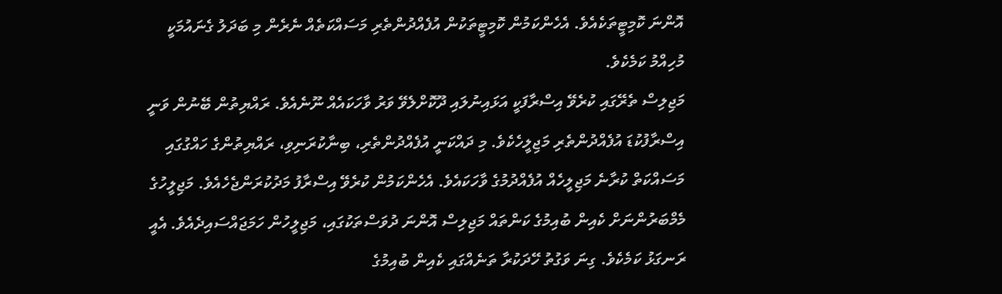އޮންނަ ކޮމިޓީތަކެއެވެ. އެހެންކަމުން ކޮމިޓީތަކުން އުފެއްދުންތެރި މަސައްކަތެއް ނެރެން މި ބަދަލު ގެނައުމަކީ މުހިއްމު ކަމެކެވެ.
މަޖިލިސް ތެރޭގައި ކުރެވޭ އިސްރާފަކީ އަޅައިނުލައި ދޫކޮށްލެވޭ ވަރު ވާހަކައެއް ނޫނެއެވެ. ރައްޔިތުން ބޭނުން ވަނީ އިސްރާފުކުޑަ އުފެއްދުންތެރި މަޖިލީހެކެވެ. މި ދައްކަނީ އުފެއްދުންތެރި، ބިނާކުރަނިވި، ރައްޔިތުންގެ ހައްގުގައި މަސައްކަތް ކުރާނެ މަޖިލީހެއް އުފެއްދުމުގެ ވާހަކައެވެ. އެހެންކަމުން ކުރެވޭ އިސްރާފު މަދުކުރަންޖެހެއެވެ. މަޖިލީހުގެ މެމްބަރުންނަށް ކެއިން ބުއިމުގެ ކަންތައް މަޖިލިސް އޮންނަ ދުވަސްތަކުގައި، މަޖިލީހުން ހަމަޖައްސައިދެއެވެ. އެއީ ރަނގަޅު ކަމެކެވެ. ގިނަ ވަގުތު ހޭދަކުރާ ތަނެއްގައި ކެއިން ބުއިމުގެ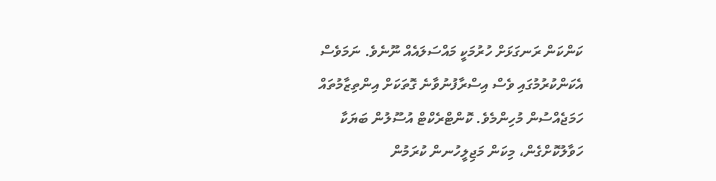ކަންކަން ރަނގަޅަށް ހުރުމަކީ މައްސަލައެއް ނޫނެވެ. ނަމަވެސް އެކަންކުރުމުގައި ވެސް އިސްރާފުނުވާނެ ގޮތަކަށް އިންތިޒާމުތައް ހަމަޖެއްސުން މުހިންމެވެ. ކޮންޓްރެކްޓް އުސޫލުން ބަޔަކާ ހަވާލުކޮށްގެން، މިކަން މަޖިލީހުނން ކުރަމުން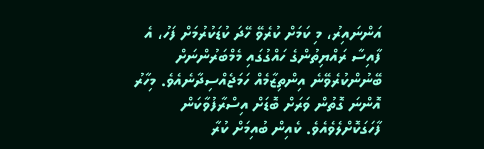އަންނައިރު، މި ކަމަށް ކުރެވޭ ހޭދަ ކުޑަކުރުމަށް ފަހު، އެ ފާއިސާ ރައްޔިތުންގެ ހައްގުގައި މެމްބަރުންނަށް ބޭނުންކުރެވޭނެ އިންތިޒާމެއް ހަމަޖެއްސިދާނެއެވެ. މިހާރު އޮންނަ ގޮތުން ވަރަށް ބޮޑަށް އިސްރާފުވާކަން ފާހަގަކޮށްލެވެއެވެ. ކެއިން ބުއިމަށް ކުރާ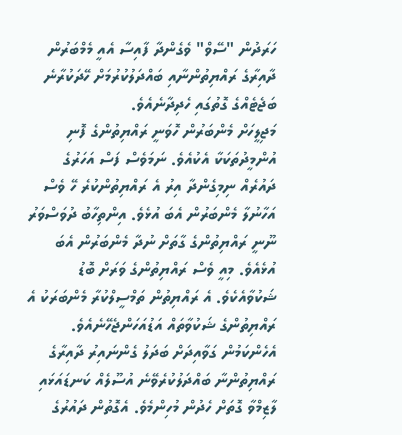ހަރަދުން "ސޭވް" ވެގެންދާ ފާއިސާ އެއީ މެމްބަރުން ދާއިރާގެ ރައްޔިތުންނާއި ބައްދަލުކުރުމަށް ހޭދަކުރާނެ ބަޖެޓެއްގެ ގޮތުގައި ހެދިދާނެއެވެ.
މަޖިލީހަށް މެންބަރުން ހޮވަނީ ރައްޔިތުންގެ ފޮނި އުންމީދުތަކަކާ އެކުއެވެ. ނަމަވެސް ފަސް އަހަރުގެ ދައުރެއް ނިމިގެންދާ އިރު އެ ރައްޔިތުންކުރެ ހޭ ވެސް އަހާނުލާ މެންބަރުން އެބަ އުޅެވެ. އިންތިހާބު ދުވަސްވަރު ނޫނީ ރައްޔިތުންގެ ގާތަށް ނުދާ މެންބަރުން އެބަ އުޅެއެވެ. މިއީ ވެސް ރައްޔިތުންގެ ވަރަށް ބޮޑު ޝަކުވާއެކެވެ. އެ ރައްޔިތުން ތަމްސީލްކުރާ މެންބަރަކު އެ ރައްޔިތުންގެ ޝަކުވާތައް އަޑުއަހަންޖެހޭނެއެވެ. އެހެންކަމުން ގަވާއިދަށް ބަދަލު ގެންނައިރު ދާއިރާގެ ރައްޔިތުންނާ ބައްދަލުކުރެވޭނެ އުސޫލެއް ކަނޑައަޅައި ލާޒިމްވާ ގޮތަށް ހެދުން މުހިންމެވެ. އެގޮތުން ދައުރުގެ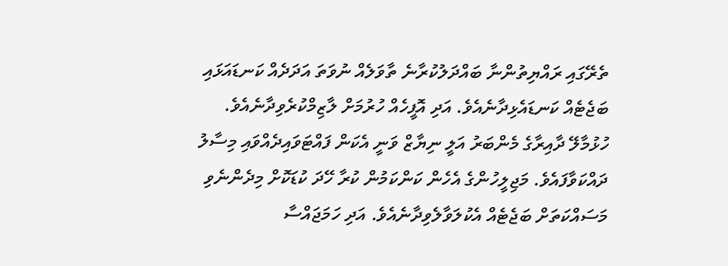ތެރޭގައި ރައްޔިތުންނާ ބައްދަލުކުރާނެ ތާވަލެއް ނުވަތަ އަދަދެއް ކަނޑައަޅައި ބަޖެޓެއް ކަނޑައެޅިދާނެއެވެ. އަދި އޮފީހެއް ހުރުމަށް ލާޒިމްކުރެވިދާނެއެވެ. ހުޅުމާލޭ ދާއިރާގެ މެންބަރު އަލީ ނިޔާޒް ވަނީ އެކަން ފައްޓަވައިދެއްވައި މިސާލު ދައްކަވާފައެވެ. މަޖިލީހުންގެ އެހެން ކަންކަމުން ކުރާ ހޭދަ ކުޑަކޮށް މިދެންނެވި މަސައްކަތަށް ބަޖެޓެއް އެކުލަވާލެވިދާނެއެވެ. އަދި ހަމަޖައްސާ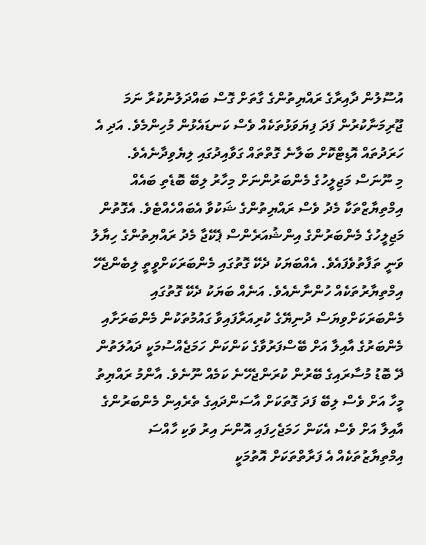އުސޫލުން ދާއިރާގެ ރައްޔިތުންގެ ގާތަށް ގޮސް ބައްދަލުނުކުރާ ނަމަ ޖޫރިމަނާކުރުން ފަދަ ފިޔަވަޅުތަކެއް ވެސް ކަނޑައެޅުން މުހިންމެވެ. އަދި އެ ހަރަދުތައް އޮޑިޓްކޮށް ބަލާނެ ގޮތްތައް ގަވާއިދުގައި ލިޔެވިދާނެއެވެ.
މި ނޫނަސް މަޖިލީހުގެ މެންބަރުންނަށް މިހާރު ލިބޭ ބޮޑެތި ބައެއް އިމްތިޔާޒްތަކާ މެދު ވެސް ރައްޔިތުންގެ ޝަކުވާ އެބައްހެއްޓެވެ. އެގޮތުން މަޖިލީހުގެ މެންބަރުންގެ އިންޝުއަރެންސް ޕެކޭޖާ މެދު ރައްޔިތުންގެ ހިޔާލު ވަނީ ތަފާތުވެފައެވެ. އެއްބަޔަކު ދެކޭ ގޮތުގައި މެންބަރަކަށްވީތީ ލިބެންޖެހޭ އިމްތިޔާރުތަކެއް ހުންނާނެއެވެ. އަނެއް ބަޔަކު ދެކޭ ގޮތުގައި މެންބަރަކަށްވިޔަސް ދުނިޔޭގެ ކުރިއަރާފައިވާ ގައުމުތަކުން މެންބަރަށާއި މެންބަރުގެ އާއިލާ އަށް ބޭސްފަރުވާގެ ކަންކަން ހަމަޖެއްސުމަކީ ދައުލަތުން ދޭ ބޮޑު މުސާރައިގެ ބޭރުން ކުރަންޖެހޭނެ ކަމެއް ނޫނެވެ. އާންމު ރައްޔިތު މީހާ އަށް ވެސް ލިބޭ ފަދަ ގޮތަކަށް އާސަންދައިގެ ތެރެއިން މެންބަރުންގެ އާއިލާ އަށް ވެސް އެކަން ހަމަޖެހިފައި އޮންނަ އިރު ވަކި ހާއްސަ އިމްތިޔާޒުތަކެއް އެ ފަރާތްތަކަށް އޮތުމަކީ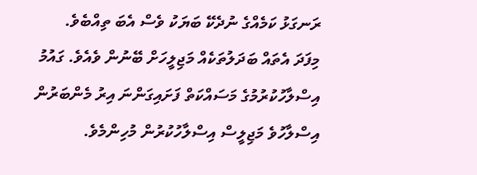ރަނގަޅު ކަމެއްގެ ނުދެކޭ ބަޔަކު ވެސް އެބަ ތިއްބެވެ.
މިފަދަ އެތައް ބަދަލުތަކެއް މަޖިލީހަށް ބޭނުން ވެއެވެ. ގައުމު އިސްލާހުކުރުމުގެ މަސައްކަތް ފަށައިގަންނަ އިރު މެންބަރުން އިސްލާހުވެ މަޖިލީސް އިސްލާހުކުރުން މުހިންމެވެ.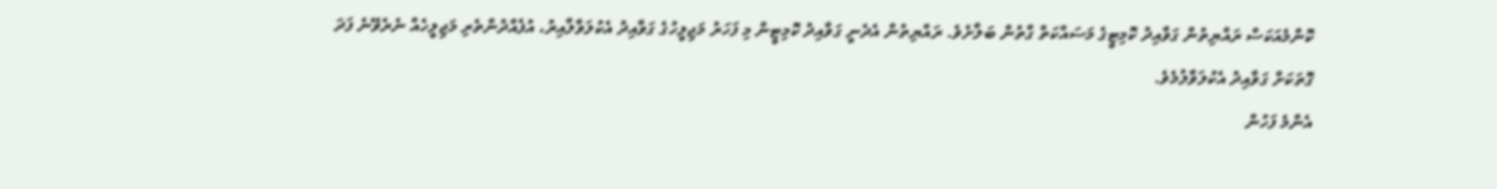ކޮންމެއަކަސް ރައްޔިތުން ގަވާއިދު ކޮމިޓީގެ މަސައްކަތް ގާތުން ބަލާށެވެ. ރައްޔިތުން އެދެނީ ގަވާއިދު ކޮމިޓީން މި ފަހަރު މަޖިލީހުގެ ގަވާއިދު އެކުލަވާލާއިރު، އުފެއްދުންތެރި މަޖިލީހެއް ނެރެވޭނެ ފަދަ ގޮތަކަށް ގަވާއިދު އެކުލަވާލުމެވެ.
އެންމެ ފަހުން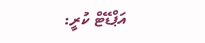އަޕްޑޭޓް ކުރީ: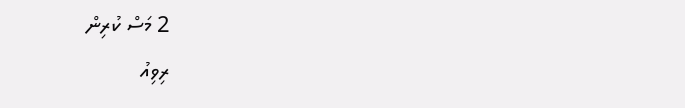2 މަސް ކުރިން
ރިވިއު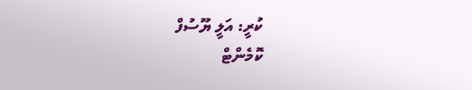ކުރީ: އަލީ ޔޫސުފް
ކޮމެންޓް